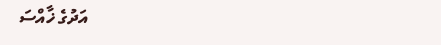އަދުގެ ޚާއްސަ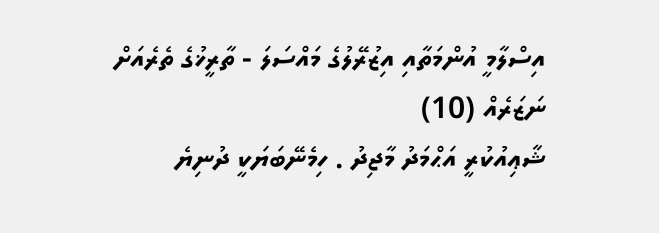އިސްލާމީ އުންމަތާއި އިޒުރޭލުގެ މައްސަލަ - ތާރީޚުގެ ތެރެއަށް ނަޒަރެއް (10)
ޝާޢިއުކުރީ އަޙްމަދު މާޖިދު . ހިމެނޭބަޔަކީ ދުނިޔެ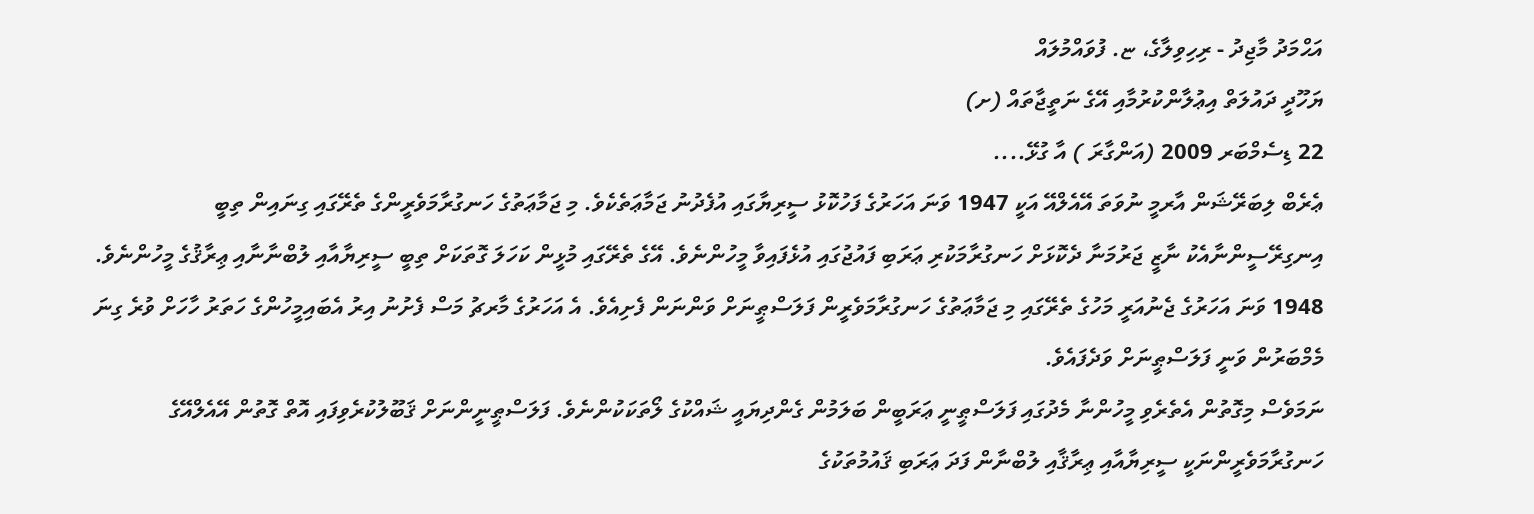އަޙްމަދު މާޖިދު - ރިހިވިލާގެ، ޏ. ފުވައްމުލައް
ޔަހޫދީ ދައުލަތް އިޢުލާންކުރުމާއި އޭގެ ނަތީޖާތައް (ށ)
22 ޑިސެމްބަރ 2009 (އަންގާރަ ) އާ ގުޅޭ....
ޢެރެބް ލިބަރޭޝަން އާރމީ ނުވަތަ އޭއެލްއޭ އަކީ 1947 ވަނަ އަހަރުގެ ފަހުކޮޅު ސީރިޔާގައި އުފެދުނު ޖަމާޢަތެކެވެ. މި ޖަމާޢަތުގެ ހަނގުރާމަވެރީންގެ ތެރޭގައި ގިނައިން ތިބީ އިނގިރޭސީންނާއެކު ނާޒީ ޖަރުމަނާ ދެކޮޅަށް ހަނގުރާމަކުރި ޢަރަބި ފައުޖުގައި އުޅެފައިވާ މީހުންނެވެ. އޭގެ ތެރޭގައި މުޅީން ކަހަލަ ގޮތަކަށް ތިބީ ސީރިޔާއާއި ލުބްނާނާއި ޢިރާޤުގެ މީހުންނެވެ. 1948 ވަނަ އަހަރުގެ ޖެނުއަރީ މަހުގެ ތެރޭގައި މި ޖަމާޢަތުގެ ހަނގުރާމަވެރީން ފަލަސްޠީނަށް ވަންނަން ފެށިއެވެ. އެ އަހަރުގެ މާރޗު މަސް ފެށުނު އިރު އެބައިމީހުންގެ ހަތަރު ހާހަށް ވުރެ ގިނަ މެމްބަރުން ވަނީ ފަލަސްޠީނަށް ވަދެފައެވެ.
ނަމަވެސް މިގޮތުން އެތެރެވި މީހުންނާ މެދުގައި ފަލަސްޠީނީ ޢަރަބީން ބަލަމުން ގެންދިޔައީ ޝައްކުގެ ލޯތަކަކުންނެވެ. ފަލަސްޠީނީންނަށް ޤަބޫލުކުރެވިފައި އޮތް ގޮތުން އޭއެލްއޭގެ ހަނގުރާމަވެރީންނަކީ ސީރިޔާއާއި ޢިރާޤާއި ލުބްނާން ފަދަ ޢަރަބި ޤައުމުތަކުގެ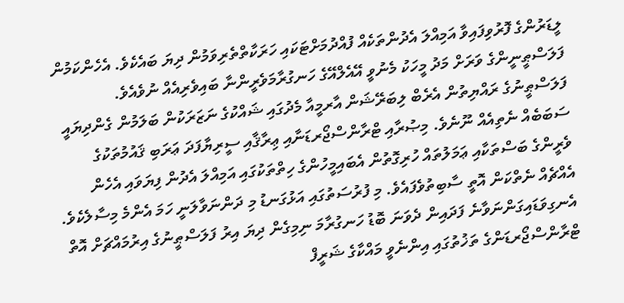ލީޑަރުންގެ ފޮރުވިފައިވާ އަމިއްލަ އެދުންތަކެއް ފުއްދުމަށްޓަކައި ހަރަކާތްތެރިވަމުން ދިޔަ ބައެކެވެ. އެހެންކަމުން ފަލަސްޠީނީންގެ ވަރަށް މަދު މީހަކު މެނުވީ އޭއެލްއޭގެ ހަނގުރާމަވެރީންނާ ބައިވެރިއެއް ނުވެއެވެ.
ފަލަސްޠީނުގެ ރައްޔިތުން އެރެބް ލިބަރޭޝަން އާރމީއާ މެދުގައި ޝައްކުގެ ނަޒަރަކުން ބަލަމުން ގެންދިޔައީ ސަބަބެއް ނެތިއެއް ނޫނެވެ. މިޞުރާއި ޓްރާންސްޖޯރޑަނާއި ޢިރާޤާއި ސީރިޔާފަދަ ޢަރަބި ޤައުމުތަކުގެ ވެރީންގެ ބަސްތަކާއި ޢަމަލުތައް ހުރިގޮތުން އެބައިމީހުންގެ ހިތްތަކުގައި އަމިއްލަ އެދުން ފިޔަވައި އެހެން އެއްޗެއް ނެތްކަން އޮތީ ސާބިތުވެފައެވެ. މި ފުރުސަތުގައި އަޅުގަނޑު މި ދަންނަވާލަނީ ހަމަ އެންމެ މިސާލެކެވެ. އެނގިވަޑައިގަންނަވާނެ ފަދައިން ދެވަނަ ބޮޑު ހަނގުރާމަ ނިމިގެން ދިޔަ އިރު ފަލަސްޠީނުގެ އިރުމައްޗަށް އޮތް ޓްރާންސްޖޯރޑަންގެ ތަޚުތުގައި އިންނެވީ މައްކާގެ ޝަރީފް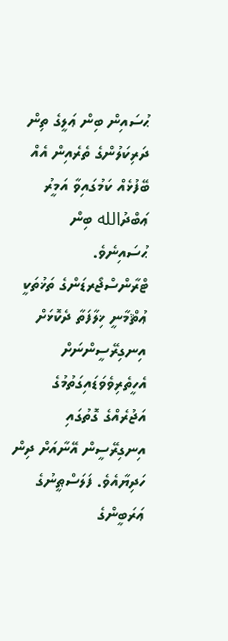ޙުސައިން ބިން ޢަލީގެ ތިން ދަރިކަލުންގެ ތެރެއިން އެއް ބޭފުޅެއް ކަމުގައިވާ އަމީރު ޢަބްދުالله ބިން ޙުސައިނެވެ. ޓްރާންސްޖޯރޑަންގެ ތަޚުތަކީ ޢުޘްމާނީ ޚިލާފަތާ ދެކޮޅަށް އިނގިރޭސީންނަށް އެހީތެރިވެވަޑައިގަތުމުގެ އަޖުރެއްގެ ގޮތުގައި އިނގިރޭސީން އޭނާއަށް ދިން ހަދިޔާއެވެ. ފަލަސްޠީނުގެ ޢަރަބީންގެ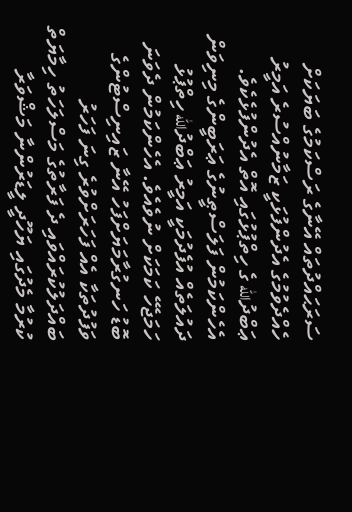ސަރަޙައްދުތައް އޭނާގެ ރަސްކަމުގެ ބަޔަކަށް ހެއްދެވުމުގެ އެދުންފުޅަކީ ޒަމާނުއްސުރެ އަމީރު ޢަބްދުالله ގެ ހިތްޕުޅުގައި އޮތް އެދުންފުޅެކެވެ. އެހެންކަމުން ފަލަސްޠީނުގެ ޢަރަބީންގެ މިނިވަން ދައުލަތެއް އުފެދުމަކީ އަމީރު ޢަބްދުالله ހިތްޕުޅު ހަމަޖެހޭ ކަމަކަށް ނުވެއެވެ. އެހެންކަމުން ދެވަނަ ބޮޑު ހަނގުރާމަޔަށްފަހު އޭނާ ޒައިނިސްޓުންގެ ވަފުދުތަކާ އެއް ފަހަރަށްވުރެ ގިނަ ފަހަރު ބައްދަލުކުރައްވައި ދެ ފަރާތުގެ މަސްލަހަތު ހިމާޔަތް ކުރުމާ މެދުގައި ޔަހޫދީ ލީޑަރުންނާ މަޝްވަރާ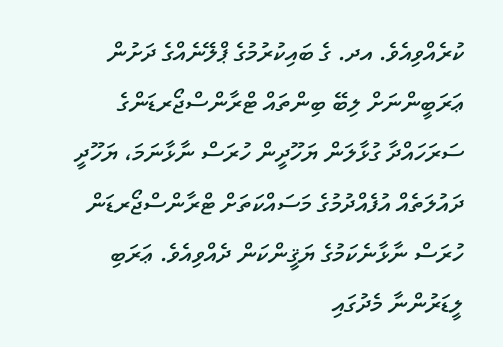ކުރެއްވިއެވެ. އދ. ގެ ބައިކުރުމުގެ ޕްލޭނެއްގެ ދަށުން ޢަރަބީންނަށް ލިބޭ ބިންތައް ޓްރާންސްޖޯރޑަންގެ ސަރަހައްދާ ގުޅާލަން ޔަހޫދީން ހުރަސް ނާޅާނަމަ، ޔަހޫދީ ދައުލަތެއް އުފެއްދުމުގެ މަސައްކަތަށް ޓްރާންސްޖޯރޑަން ހުރަސް ނާޅާނެކަމުގެ ޔަޤީންކަން ދެއްވިއެވެ. ޢަރަބި ލީޑަރުންނާ މެދުގައި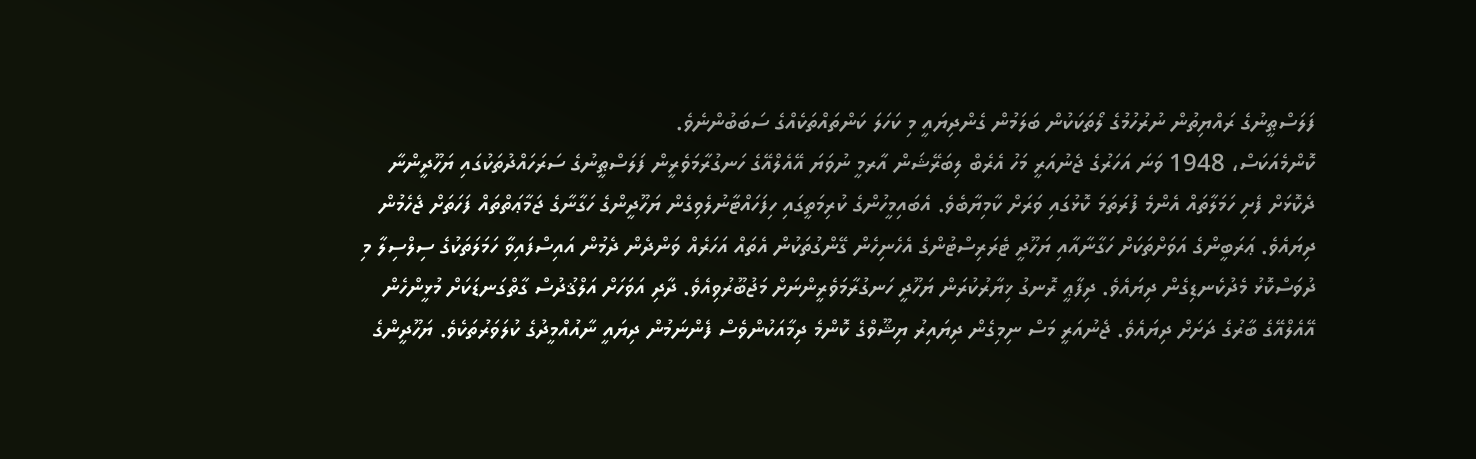ފަލަސްޠީނުގެ ރައްޔިތުން ނުރުހުމުގެ ލޯތަކަކުން ބަލަމުން ގެންދިޔައީ މި ކަހަލަ ކަންތައްތަކެއްގެ ސަބަބުންނެވެ.
ކޮންމެއަކަސް، 1948 ވަނަ އަހަރުގެ ޖެނުއަރީ މަހު އެރެބް ލިބަރޭޝަން އާރމީ ނުވަޔަ އޭއެލްއޭގެ ހަނގުރާމަވެރީން ފަލަސްޠީނުގެ ސަރަހައްދުތަކުގައި ޔަހޫދީންނާ ދެކޮޅަށް ފެށި ހަމަލާތައް އެންމެ ފުރަތަމަ ކޮޅުގައި ވަރަށް ކާމިޔާބެވެ. އެބައިމީހުންގެ ކުރިމަތީގައި ހިފަހައްޓާނުލެވިގެން ޔަހޫދީންގެ ހަގާނާގެ ޖަމާޢަތްތައް ފަހަތަށް ޖެހެމުން ދިޔައެވެ. ޢަރަބީންގެ އަވަށްތަކަށް ހަގާނާއާއި ޔަހޫދީ ޓެރަރިސްޓުންގެ އެހެނިހެން ގޭންގުތަކުން އެތައް އަހަރެއް ވަންދެން ދެމުން އައިސްފައިވާ ހަމަލަތަކުގެ ސިލްސިލާ މި ދުވަސްކޮޅު މެދުކެނޑިގެން ދިޔައެވެ. ދިފާޢީ ރޮނގު ޚިޔާރުކުރަން ޔަހޫދީ ހަނގުރާމަވެރީންނަށް މަޖުބޫރުވިއެވެ. ދާދި އަވަހަށް އަލްޤުދުސް ގާތްގަނޑަކަށް މުޅީންހެން އޭއެލްއޭގެ ބާރުގެ ދަށަށް ދިޔައެވެ. ޖެނުއަރީ މަސް ނިމިގެން ދިޔައިރު ޔިޝޫވްގެ ކޮންމެ ދިމާއަކުންވެސް ފެންނަމުން ދިޔައީ ނާއުއްމީދުގެ ކުލަވަރުތަކެވެ. ޔަހޫދީންގެ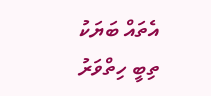އެތައް ބަޔަކު ތިބީ ހިތްވަރު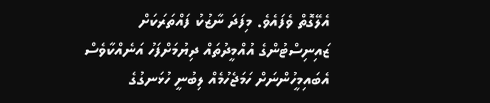އެލޭގޮތް ވެފައެވެ. މިފަދަ ނާޒުކު ފައްތަރަކަށް ޒައިނިސްޓުންގެ އުއްމީދުތައް ދިޔުމަށްފަހު އަނެއްކާވެސް އެބައިމީހުންނަށް ހަމަޖެހުމެއް ލިބުނީ ހުޅަނގުގެ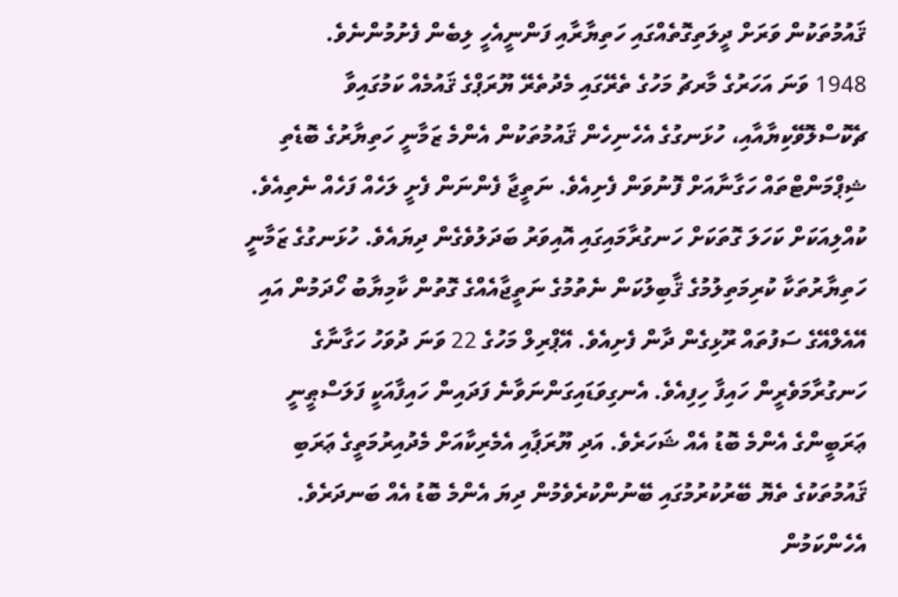ޤައުމުތަކުން ވަރަށް ދީލަތިގޮތެއްގައި ހަތިޔާރާއި ފަންނީއެހީ ލިބެން ފެށުމުންނެވެ.
1948 ވަނަ އަހަރުގެ މާރޗު މަހުގެ ތެރޭގައި މެދުތެރޭ ޔޫރަޕްގެ ޤައުމެއް ކަމުގައިވާ ޗެކޮސްލޮވޭކިޔާއާއި، ހުޅަނގުގެ އެހެނިހެން ޤައުމުތަކުން އެންމެ ޒަމާނީ ހަތިޔާރުގެ ބޮޑެތި ޝިޕްމަންޓްތައް ހަގާނާއަށް ފޮނުވަން ފެށިއެވެ. ނަތީޖާ ފެންނަން ފެށީ ލަހެއް ފަހެއް ނެތިއެވެ. ކުއްލިއަކަށް ކަހަލަ ގޮތަކަށް ހަނގުރާމައިގައި އޮއިވަރު ބަދަލުވެގެން ދިޔައެވެ. ހުޅަނގުގެ ޒަމާނީ ހަތިޔާރުތަކާ ކުރިމަތިލުމުގެ ޤާބިލުކަން ނެތުމުގެ ނަތީޖާއެއްގެ ގޮތުން ކާމިޔާބު ހޯދަމުން އައި އޭއެލްއޭގެ ސަފުތައް ރޫޅިގެން ދާން ފެށިއެވެ. އޭޕްރިލް މަހުގެ 22 ވަނަ ދުވަހު ހަގާނާގެ ހަނގުރާމަވެރީން ހައިފާ ހިފިއެވެ. އެނގިވަޑައިގަންނަވާނެ ފަދައިން ހައިފާއަކީ ފަލަސްޠީނީ ޢަރަބީންގެ އެންމެ ބޮޑު އެއް ޝަހަރެވެ. އަދި ޔޫރަޕާއި އެމެރިކާއަށް މެދުއިރުމަތީގެ ޢަރަބި ޤައުމުތަކުގެ ތެޔޮ ބޭރުކުރުމުގައި ބޭނުންކުރެވެމުން ދިޔަ އެންމެ ބޮޑު އެއް ބަނދަރެވެ. އެހެންކަމުން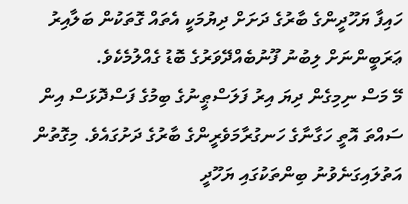ހައިފާ ޔަހޫދީންގެ ބާރުގެ ދަށަށް ދިޔުމަކީ އެތައް ގޮތަކުން ބަލާއިރު ޢަރަބީންނަށް ލިބުނު ފޫނުބެއްދޭވަރުގެ ބޮޑު ގެއްލުމެކެވެ.
މޭ މަސް ނިމިގެން ދިޔަ އިރު ފަލަސްޠީނުގެ ބިމުގެ ފަސްދޮޅަސް އިން ސައްތަ އޮތީ ހަގާނާގެ ހަނގުރާމަވެރީންގެ ބާރުގެ ދަށުގައެވެ. މިގޮތުން އަތުލައިގަނެވުނު ބިންތަކުގައި ޔަހޫދީ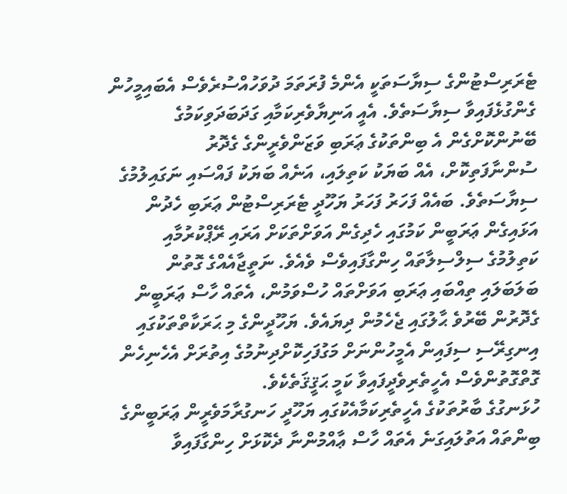ޓެރަރިސްޓުންގެ ސިޔާސަތަކީ އެންމެ ފުރަތަމަ ދުވަހުއްސުރެވެސް އެބައިމީހުން ގެންގުޅެފައިވާ ސިޔާސަތެވެ. އެއީ އަނިޔާވެރިކަމާއި ގަދަބަދަވިކަމުގެ ބޭނުންކޮށްގެން އެ ބިންތަކުގެ ޢަރަބި ވަޒަންވެރީންގެ ގެދޮރު ސުންނާފަތިކޮށް، އެއް ބަޔަކު ކަތިލައި، އަނެއް ބަޔަކު ފައްސައި ނަގައިލުމުގެ ސިޔާސަތެވެ. ބައެއް ފަހަރު ފަހަރު ޔަހޫދީ ޓެރަރިސްޓުން ޢަރަބި ހެދުން އަޅައިގެން ޢަރަބީން ކަމުގައި ހެދިގެން އަވަށްތަކަށް އަރައި ރޭޕްކުރުމާއި ކަތިލުމުގެ ސިލްސިލާތައް ހިންގާފައިވެސް ވެއެވެ. ނަތީޖާއެއްގެ ގޮތުން ބަލަބަލައި ތިއްބައި ޢަރަބި އަވަށްތައް ހުސްވަމުން، އެތައް ހާސް ޢަރަބީން ގެދޮރުން ބޭރުވެ ޙާލުގައި ޖެހެމުން ދިޔައެވެ. ޔަހޫދީންގެ މި ޙަރަކާތްތަކުގައި އިނގިރޭސި ސިފައިން އެމީހުންނަށް މަގުފަހިކޮށްދިނުމުގެ އިތުރަށް އެހެނިހެން ގޮތްގޮތުންވެސް އެހީތެރިވެދީފައިވާ ކަމީ ޙަޤީޤަތެކެވެ.
ހުޅަނގުގެ ބާރުތަކުގެ އެހީތެރިކަމާއެކުގައި ޔަހޫދީ ހަނގުރާމަވެރީން ޢަރަބީންގެ ބިންތައް އަތުލައިގަނެ އެތައް ހާސް ޢާއްމުންނާ ދެކޮޅަށް ހިންގާފައިވާ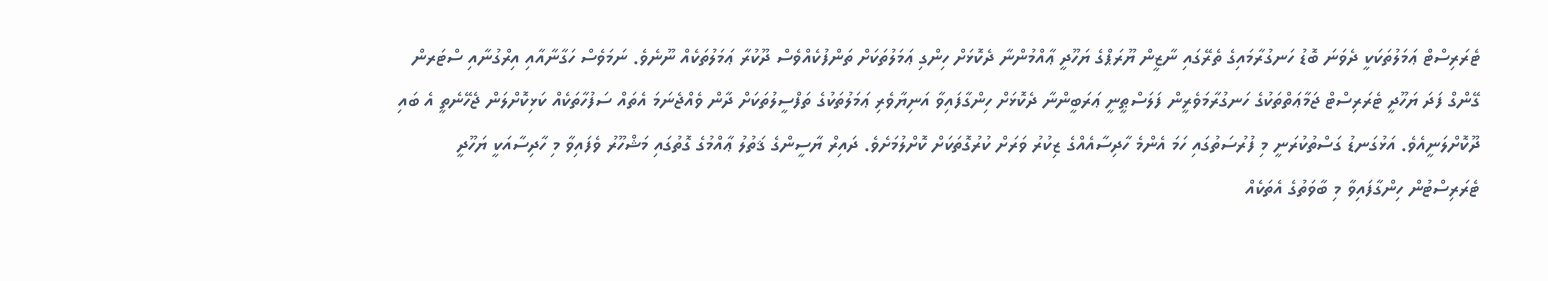ޓެރަރިސްޓް ޢަމަލުތަކަކީ ދެވަނަ ބޮޑު ހަނގުރާމައިގެ ތެރޭގައި ނާޒީން ޔޫރަޕްގެ ޔަހޫދީ ޢާއްމުންނާ ދެކޮޅަށް ހިންގި ޢަމަލުތަކަށް ތަންފުކެއްވެސް ދޫކުރާ ޢަމަލުތަކެއް ނޫނެވެ. ނަމަވެސް ހަގާނާއާއި އިރްގުނާއި ސްޓަރން ގޭންގް ފަދަ ޔަހޫދީ ޓެރަރިސްޓް ޖަމާޢަތްތަކުގެ ހަނގުރާމަވެރީން ފަލަސްޠީނީ ޢަރަބީންނާ ދެކޮޅަށް ހިންގާފައިވާ އަނިޔާވެރި ޢަމަލުތަކުގެ ތަފްސީލުތަކަށް ދާން ވެއްޖެނަމަ އެތައް ސަފުހާތަކެއް ކަޅިކޮށްލަން ޖެހޭނެތީ އެ ބައި ދޫކޮށްލަނީއެވެ. އަޅުގަނޑު ގަސްތުކުރަނީ މި ފުރުސަތުގައި ހަމަ އެންމެ ހާދިސާއެއްގެ ޒިކުރު ވަރަށް ކުރުގޮތަކަށް ކޮށްލުމަށެވެ. ދައިރް ޔާސީންގެ ޤަތުލު ޢާއްމުގެ ގޮތުގައި މަޝްހޫރު ވެފައިވާ މި ހާދިސާއަކީ ޔަހޫދީ ޓެރަރިސްޓުން ހިންގާފައިވާ މި ބާވަތުގެ އެތަކެއް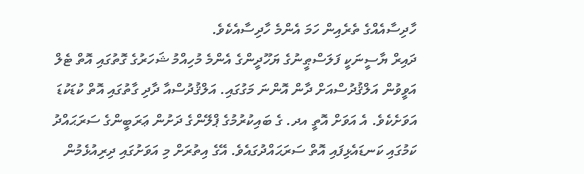ހާދިސާއެއްގެ ތެރެއިން ހަމަ އެންމެ ހާދިސާއެކެވެ.
ދައިރް ޔާސީނަކީ ފަލަސްޠީނުގެ ޔަހޫދީންގެ އެންމެ މުހިއްމު ޝަހަރުގެ ގޮތުގައި އޮތް ޓެލް އަވީވުން އަލްޤުދުސްއަށް ދާން އޮންނަ މަގުގައި. އަލްޤުދުސްއާ ދާދި ގާތުގައި އޮތް ކުޑަކުޑަ އަވަށެކެވެ. އެ އަވަށް އޮތީ އދ. ގެ ބައިކުރުމުގެ ޕްލޭންގެ ދަށުން ޢަރަބީންގެ ސަރަޙައްދު ކަމުގައި ކަނޑައެޅިފައި އޮތް ސަރަޙައްދުގައެވެ. އޭގެ އިތުރަށް މި އަވަށުގައި ދިރިއުޅެމުން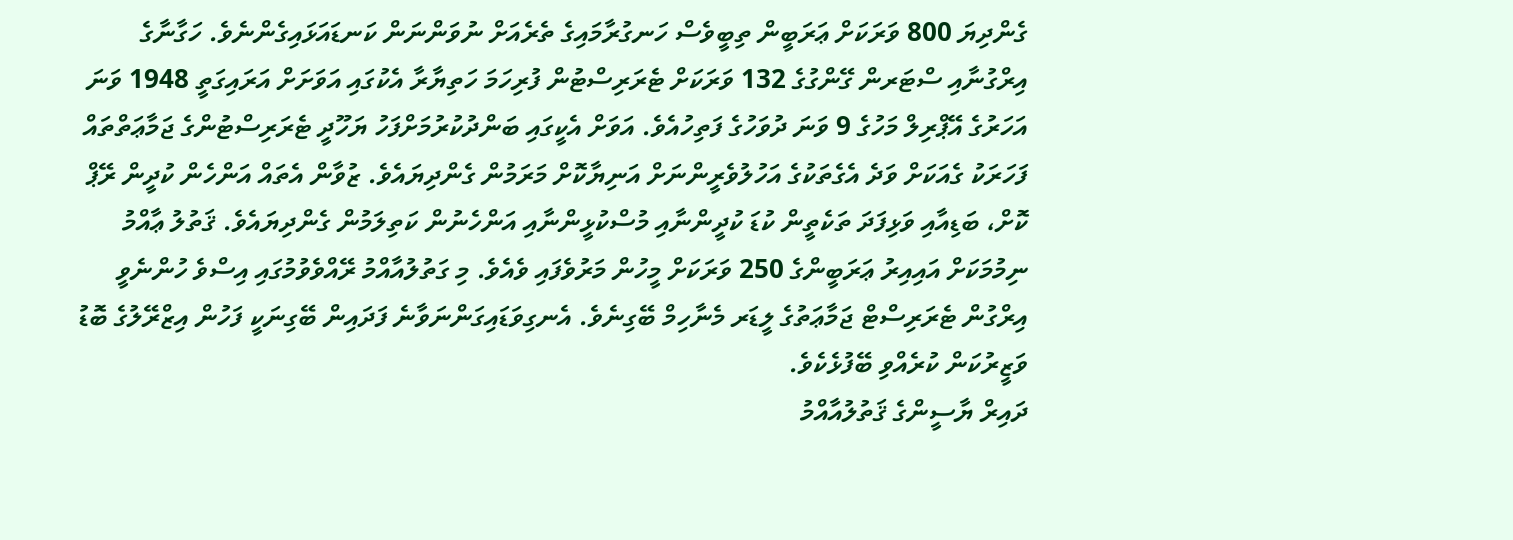ގެންދިޔަ 800 ވަރަކަށް ޢަރަބީން ތިބީވެސް ހަނގުރާމައިގެ ތެރެއަށް ނުވަންނަން ކަނޑައަޅައިގެންނެވެ. ހަގާނާގެ އިރްގުނާއި ސްޓަރން ގޭންގުގެ 132 ވަރަކަށް ޓެރަރިސްޓުން ފުރިހަމަ ހަތިޔާރާ އެކުގައި އަވަށަށް އަރައިގަތީ 1948 ވަނަ އަހަރުގެ އޭޕްރިލް މަހުގެ 9 ވަނަ ދުވަހުގެ ފަތިހުއެވެ. އަވަށް އެކީގައި ބަންދުކުރުމަށްފަހު ޔަހޫދީ ޓެރަރިސްޓުންގެ ޖަމާޢަތްތައް ފަހަރަކު ގެއަކަށް ވަދެ އެގެތަކުގެ އަހުލުވެރީންނަށް އަނިޔާކޮށް މަރަމުން ގެންދިޔައެވެ. ޒުވާން އެތައް އަންހެން ކުދީން ރޭޕް ކޮށް، ބަޑިއާއި ވަޅިފަދަ ތަކެތީން ކުޑަ ކުދީންނާއި މުސްކުޅީންނާއި އަންހެނުން ކަތިލަމުން ގެންދިޔައެވެ. ޤަތުލު ޢާއްމު ނިމުމަކަށް އައިއިރު ޢަރަބީންގެ 250 ވަރަކަށް މީހުން މަރުވެފައި ވެއެވެ. މި ގަތުލުއާއްމު ރޭއްވެވުމުގައި އިސްވެ ހުންނެވީ އިރްގުން ޓެރަރިސްޓް ޖަމާޢަތުގެ ލީޑަރ މެނާހިމް ބޭގިނެވެ. އެނގިވަޑައިގަންނަވާނެ ފަދައިން ބޭގިނަކީ ފަހުން އިޒްރޭލުގެ ބޮޑު ވަޒީރުކަން ކުރެއްވި ބޭފުޅެކެވެ.
ދައިރް ޔާސީންގެ ޤަތުލުއާއްމު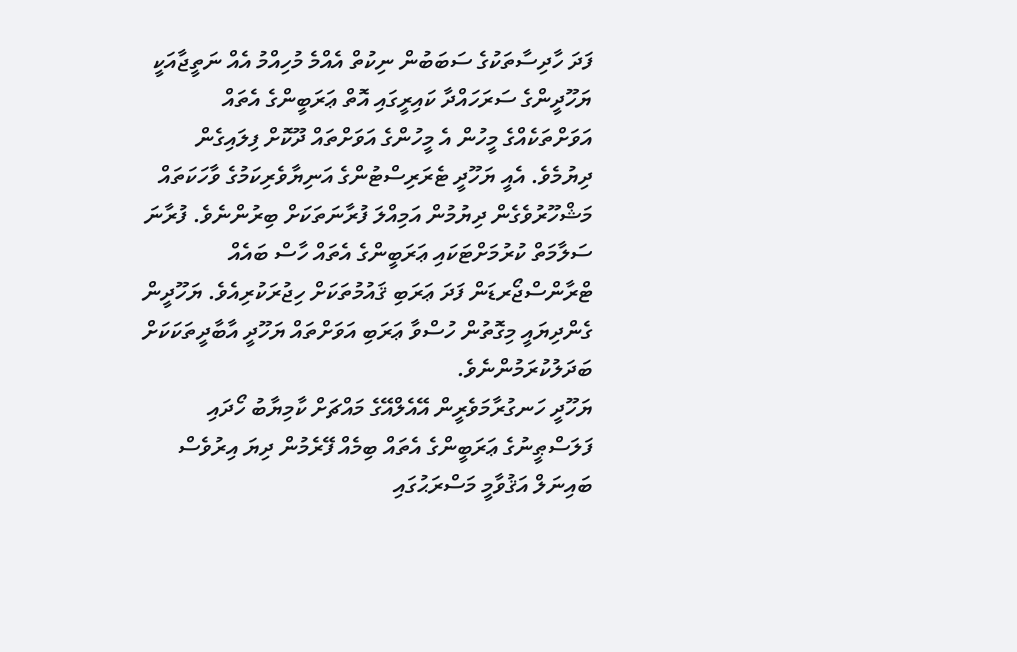ފަދަ ހާދިސާތަކުގެ ސަބަބުން ނިކުތް އެއްމެ މުހިއްމު އެއް ނަތީޖާއަކީ ޔަހޫދީންގެ ސަރަހައްދާ ކައިރީގައި އޮތް ޢަރަބީންގެ އެތައް އަވަށްތަކެއްގެ މީހުން އެ މީހުންގެ އަވަށްތައް ދޫކޮށް ފިލައިގެން ދިޔުމެވެ. އެއީ ޔަހޫދީ ޓެރަރިސްޓުންގެ އަނިޔާވެރިކަމުގެ ވާހަކަތައް މަޝްހޫރުވެގެން ދިޔުމުން އަމިއްލަ ފުރާނަތަކަށް ބިރުންނެވެ. ފުރާނަ ސަލާމަތް ކުރުމަށްޓަކައި ޢަރަބީންގެ އެތައް ހާސް ބައެއް ޓްރާންސްޖޯރޑަން ފަދަ ޢަރަބި ޤައުމުތަކަށް ހިޖުރަކުރިއެވެ. ޔަހޫދީން ގެންދިޔައީ މިގޮތުން ހުސްވާ ޢަރަބި އަވަށްތައް ޔަހޫދީ އާބާދީތަކަކަށް ބަދަލުކުރަމުންނެވެ.
ޔަހޫދީ ހަނގުރާމަވެރީން އޭއެލްއޭގެ މައްޗަށް ކާމިޔާބު ހޯދައި ފަލަސްޠީނުގެ ޢަރަބީންގެ އެތައް ބިމެއް ފޭރެމުން ދިޔަ އިރުވެސް ބައިނަލް އަޤުވާމީ މަސްރަޙުގައި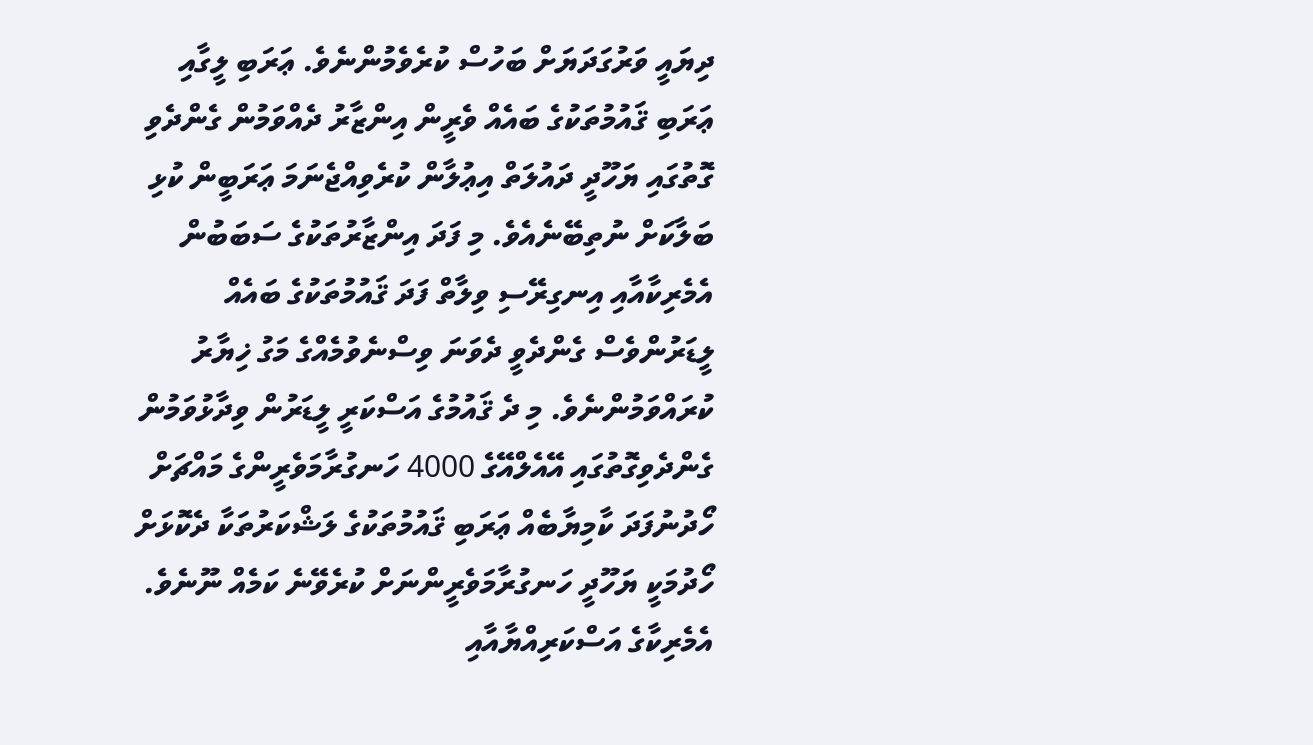ދިޔައީ ވަރުގަދަޔަށް ބަހުސް ކުރެވެމުންނެވެ. ޢަރަބި ލީގާއި ޢަރަބި ޤައުމުތަކުގެ ބައެއް ވެރީން އިންޒާރު ދެއްވަމުން ގެންދެވި ގޮތުގައި ޔަހޫދީ ދައުލަތް އިޢުލާން ކުރެވިއްޖެނަމަ ޢަރަބީން ކުޅި ބަލާކަށް ނުތިބޭނެއެވެ. މި ފަދަ އިންޒާރުތަކުގެ ސަބަބުން އެމެރިކާއާއި އިނގިރޭސި ވިލާތް ފަދަ ޤައުމުތަކުގެ ބައެއް ލީޑަރުންވެސް ގެންދެވީ ދެވަނަ ވިސްނެވުމެއްގެ މަގު ޚިޔާރު ކުރައްވަމުންނެވެ. މި ދެ ޤައުމުގެ އަސްކަރީ ލީޑަރުން ވިދާޅުވަމުން ގެންދެވިގޮތުގައި އޭއެލްއޭގެ 4000 ހަނގުރާމަވެރީންގެ މައްޗަށް ހޯދުނުފަދަ ކާމިޔާބެއް ޢަރަބި ޤައުމުތަކުގެ ލަޝްކަރުތަކާ ދެކޮޅަށް ހޯދުމަކީ ޔަހޫދީ ހަނގުރާމަވެރީންނަށް ކުރެވޭނެ ކަމެއް ނޫނެވެ. އެމެރިކާގެ އަސްކަރިއްޔާއާއި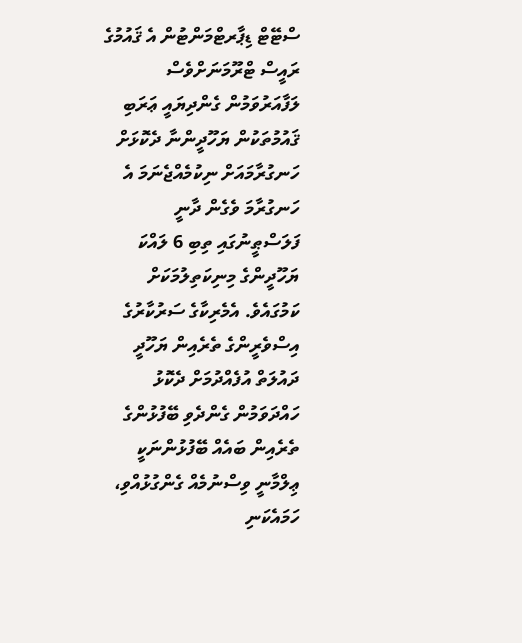ސްޓޭޓް ޑިޕާރޓްމަންޓުން އެ ޤައުމުގެ ރައީސް ޓްރޫމަނަށްވެސް ލަފާއަރުވަމުން ގެންދިޔައީ ޢަރަބި ޤައުމުތަކުން ޔަހޫދީންނާ ދެކޮޅަށް ހަނގުރާމައަށް ނިކުމެއްޖެނަމަ އެ ހަނގުރާމަ ވެގެން ދާނީ ފަލަސްޠީނުގައި ތިބި 6 ލައްކަ ޔަހޫދީންގެ މިނިކަތިލުމަކަށް ކަމުގައެވެ. އެމެރިކާގެ ސަރުކާރުގެ އިސްވެރީންގެ ތެރެއިން ޔަހޫދީ ދައުލަތް އުފެއްދުމަށް ދެކޮޅު ހައްދަވަމުން ގެންދެވި ބޭފުޅުންގެ ތެރެއިން ބައެއް ބޭފުޅުންނަކީ ޢިލްމާނީ ވިސްނުމެއް ގެންގުޅުއްވި، ހަމައެކަނި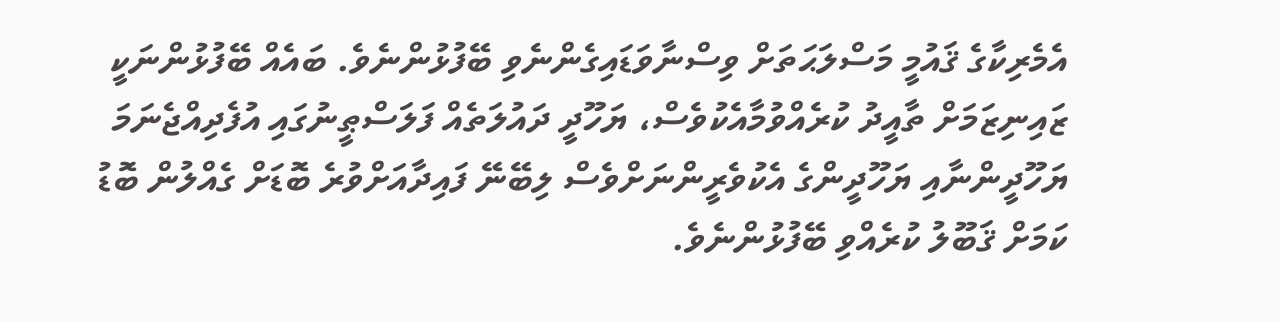އެމެރިކާގެ ޤައުމީ މަސްލަޙަތަށް ވިސްނާވަޑައިގެންނެވި ބޭފުޅުންނެވެ. ބައެއް ބޭފުޅުންނަކީ ޒައިނިޒަމަށް ތާއީދު ކުރެއްވުމާއެކުވެސް، ޔަހޫދީ ދައުލަތެއް ފަލަސްޠީނުގައި އުފެދިއްޖެނަމަ ޔަހޫދީންނާއި ޔަހޫދީންގެ އެކުވެރީންނަށްވެސް ލިބޭނޭ ފައިދާއަށްވުރެ ބޮޑަށް ގެއްލުން ބޮޑު ކަމަށް ޤަބޫލު ކުރެއްވި ބޭފުޅުންނެވެ.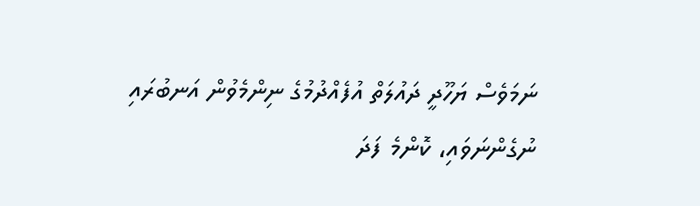ނަމަވެސް ޔަހޫދީ ދައުލަތް އުފެއްދުމުގެ ނިންމެވުން އަނބުރައި ނުގެންނަވައި، ކޮންމެ ފަދަ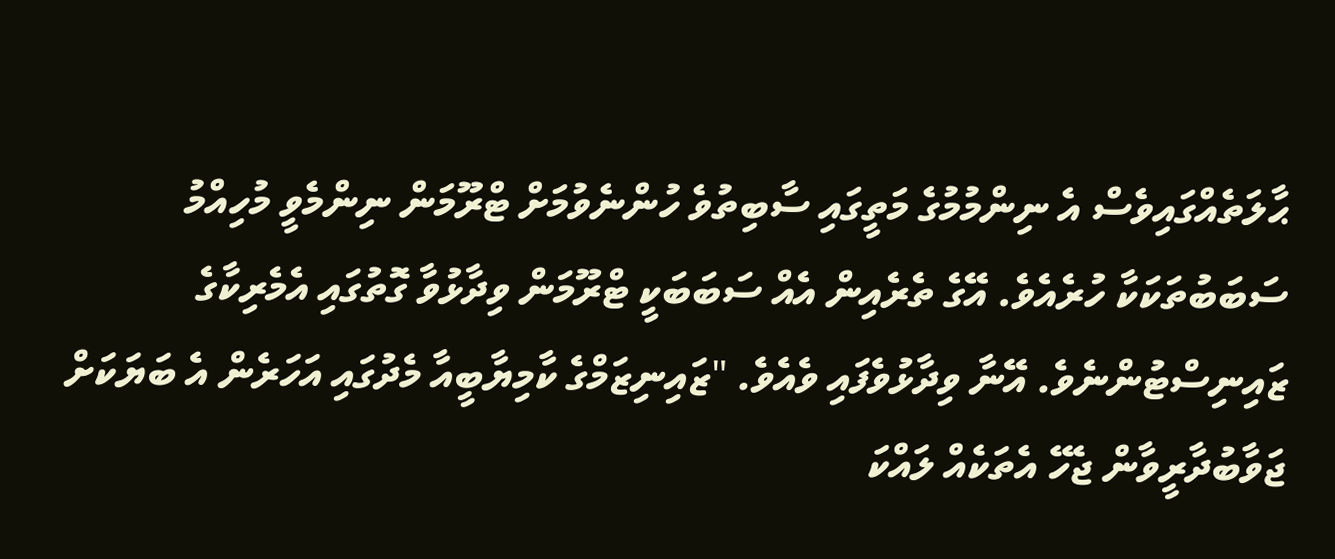ޙާލަތެއްގައިވެސް އެ ނިންމުމުގެ މަތީގައި ސާބިތުވެ ހުންނެވުމަށް ޓްރޫމަން ނިންމެވީ މުހިއްމު ސަބަބުތަކަކާ ހުރެއެވެ. އޭގެ ތެރެއިން އެއް ސަބަބަކީ ޓްރޫމަން ވިދާޅުވާ ގޮތުގައި އެމެރިކާގެ ޒައިނިސްޓުންނެވެ. އޭނާ ވިދާޅުވެފައި ވެއެވެ. "ޒައިނިޒަމްގެ ކާމިޔާބީއާ މެދުގައި އަހަރެން އެ ބަޔަކަށް ޖަވާބުދާރީވާން ޖެހޭ އެތަކެއް ލައްކަ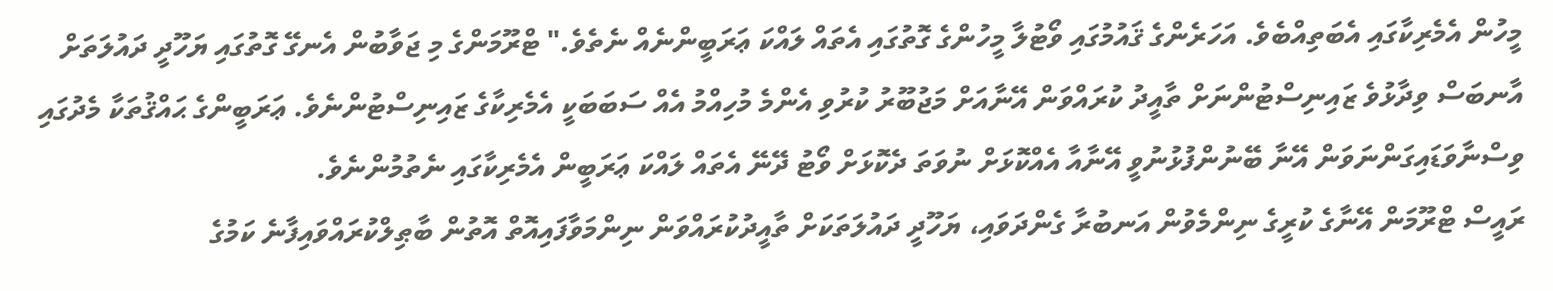މީހުން އެމެރިކާގައި އެބަތިއްބެވެ. އަހަރެންގެ ޤައުމުގައި ވޯޓުލާ މީހުންގެ ގޮތުގައި އެތައް ލައްކަ ޢަރަބީންނެއް ނެތެވެ." ޓްރޫމަންގެ މި ޖަވާބުން އެނގޭ ގޮތުގައި ޔަހޫދީ ދައުލަތަށް އާނބަސް ވިދާޅުވެ ޒައިނިސްޓުންނަށް ތާއީދު ކުރައްވަން އޭނާއަށް މަޖުބޫރު ކުރުވި އެންމެ މުހިއްމު އެއް ސަބަބަކީ އެމެރިކާގެ ޒައިނިސްޓުންނެވެ. ޢަރަބީންގެ ޙައްޤުތަކާ މެދުގައި ވިސްނާވަޑައިގަންނަވަން އޭނާ ބޭނުންފުޅުނުވީ އޭނާއާ އެއްކޮޅަށް ނުވަތަ ދެކޮޅަށް ވޯޓު ދޭނޭ އެތައް ލައްކަ ޢަރަބީން އެމެރިކާގައި ނެތުމުންނެވެ.
ރައީސް ޓްރޫމަން އޭނާގެ ކުރީގެ ނިންމެވުން އަނބުރާ ގެންދަވައި، ޔަހޫދީ ދައުލަތަކަށް ތާއީދުކުރައްވަން ނިންމަވާފައިއޮތް އޮތުން ބާޠިލްކުރައްވައިފާނެ ކަމުގެ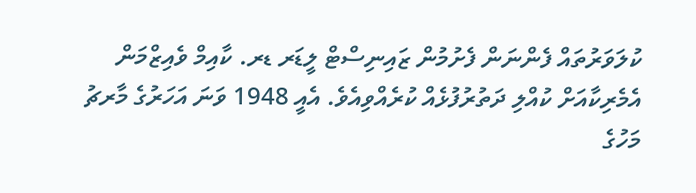ކުލަވަރުތައް ފެންނަން ފެށުމުން ޒައިނިސްޓް ލީޑަރ ޑރ. ކާއިމް ވެއިޒްމަން އެމެރިކާއަށް ކުއްލި ދަތުރުފުޅެއް ކުރެއްވިއެވެ. އެއީ 1948 ވަނަ އަހަރުގެ މާރޗު މަހުގެ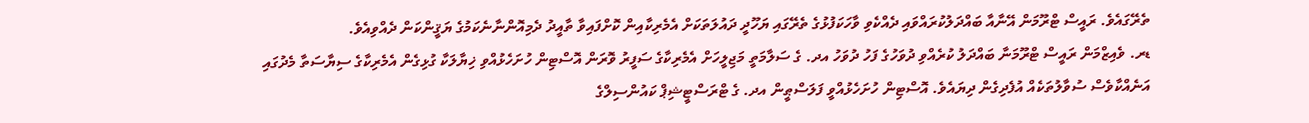ތެރޭގައެވެ. ރައީސް ޓްރޫމަން އޭނާއާ ބައްދަލުކުރައްވައި ދެއްކެވި ވާހަކަފުޅުގެ ތެރޭގައި ޔަހޫދީ ދައުލަތަކަށް އެމެރިކާއިން ކޮށްފައިވާ ތާއީދު ދެމިއޮންނާނެކަމުގެ ޔަޤީންކަން ދެއްވިއެވެ.
ޑރ. ވެއިޒްމަން ރައީސް ޓްރޫމަނާ ބައްދަލު ކުރެއްވި ދުވަހުގެ ފަހު ދުވަހު އދ. ގެ ސަލާމަތީ މަޖިލީހަށް އެމެރިކާގެ ސަފީރު ވޮރަން އޮސްޓިން ހުށަހެޅުއްވި ޚިޔާލަކާ ގުޅިގެން އެމެރިކާގެ ސިޔާސަތާ މެދުގައި އަނެއްކާވެސް ސުވާލުތަކެއް އުފެދިގެން ދިޔައެވެ. އޮސްޓިން ހުށަހެޅުއްވީ ފަލަސްޠީން އދ. ގެ ޓްރަސްޓީޝިޕް ކައުންސިލްގެ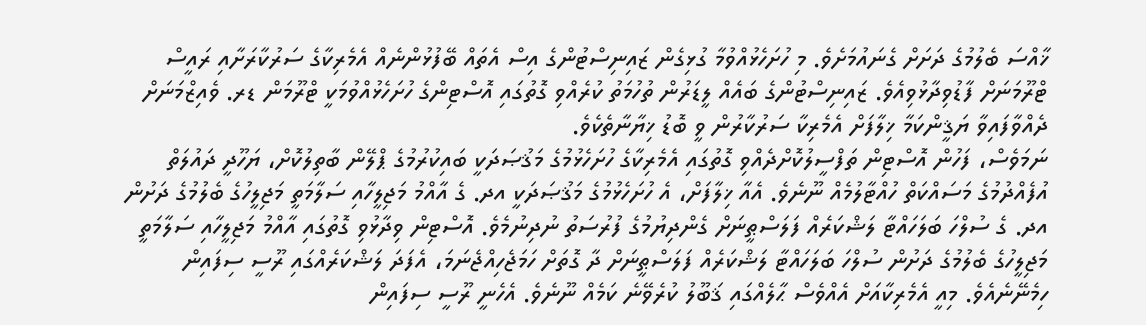ޚާއްސަ ބެލުމުގެ ދަށަށް ގެނައުމަށެވެ. މި ހުށަހެޅުއްވުމާ ގުޅިގެން ޒައިނިސްޓުންގެ އިސް އެތައް ބޭފުޅުންނެއް އެމެރިކާގެ ސަރުކާރަށާއި ރައީސް ޓްރޫމަނަށް ފާޑުވިދާޅުވިއެވެ. ޒައިނިސްޓުންގެ ބައެއް ލީޑަރުން ތުހުމަތު ކުރެއްވި ގޮތުގައި އޮސްޓިންގެ ހުށަހެޅުއްވުމަކީ ޓްރޫމަން ޑރ. ވެއިޒްމަނަށް ދެއްވާފައިވާ ޔަޤީންކަމާ ޚިލާފަށް އެމެރިކާ ސަރުކާރުން ވީ ބޮޑު ޚިޔާނާތެކެވެ.
ނަމަވެސް، ފަހުން އޮސްޓިން ތަފްސީލުކޮށްދެއްވި ގޮތުގައި އެމެރިކާގެ ހުށަހެޅުމުގެ މަޤުޞަދަކީ ބައިކުރުމުގެ ޕްލޭން ބާތިލުކޮށް، ޔަހޫދީ ދައުލަތް އުފެއްދުމުގެ މަސައްކަތް ހުއްޓާލުމެއް ނޫނެވެ. އެއާ ޚިލާފަށް، އެ ހުށަހެޅުމުގެ މަޤުޞަދަކީ އދ. ގެ އާއްމު މަޖިލީހާއި ސަލާމަތީ މަޖިލީހުގެ ބެލުމުގެ ދަށުން އދ. ގެ ސުލްހަ ބަލަހައްޓާ ލަޝްކަރެއް ފަލަސްޠީނަށް ގެންދިޔުމުގެ ފުރުސަތު ނުދިނުމެވެ. އޮސްޓިން ވިދާޅުވި ގޮތުގައި އާއްމު މަޖިލީހާއި ސަލާމަތީ މަޖިލީހުގެ ބެލުމުގެ ދަށުން ސުލްހަ ބަލަހައްޓާ ލަޝްކަރެއް ފަލަސްޠީނަށް ދާ ގޮތަށް ހަމަޖެހިއްޖެނަމަ، އެފަދަ ލަޝްކަރެއްގައި ރޫސީ ސިފައިން ހިމެނޭނެއެވެ. މިއީ އެމެރިކާއަށް އެއްވެސް ޙާލެއްގައި ޤަބޫލު ކުރެވޭނެ ކަމެއް ނޫނެވެ. އެހެނީ ރޫސީ ސިފައިން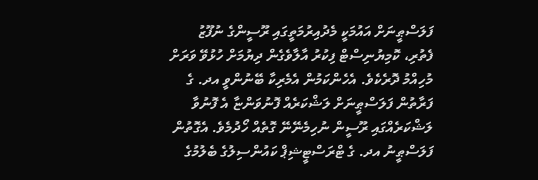ފަލަސްޠީނަށް އައުމަކީ މެދުއިރުމަތީގައި ރޫސީންގެ ނުފޫޒު ފެތުރި، ކޮމިޔުނިސްޓް ފިކުރު އާލާވެގެން ދިޔުމަށް ހުޅުވޭ ވަރަށް މުހިއްމު ދޮރެކެވެ. އެހެންކަމުން އެމެރިކާ ބޭނުންވީ އދ. ގެ ފަރާތުން ފަލަސްޠީނަށް ލަޝްކަރެއް ފޮނުވަންޏާ އެ ފޮނުވާ ލަޝްކަރެއްގައި ރޫސީން ނުހިމެނޭނޭ ގޮތެއް ހޯދުމެވެ. އެގޮތުން ފަލަސްޠީނު އދ. ގެ ޓްރަސްޓީޝިޕް ކައުންސިލުގެ ބެލުމުގެ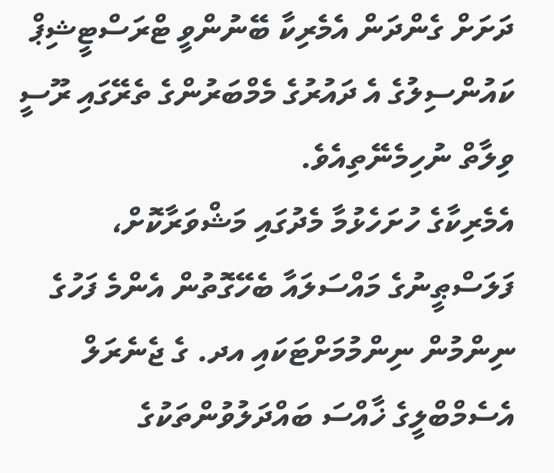ދަށަށް ގެންދަން އެމެރިކާ ބޭނުންވީ ޓްރަސްޓީޝިޕް ކައުންސިލުގެ އެ ދައުރުގެ މެމްބަރުންގެ ތެރޭގައި ރޫސީ ވިލާތް ނުހިމެނޭތިއެވެ.
އެމެރިކާގެ ހުށަހެޅުމާ މެދުގައި މަޝްވަރާކޮށް، ފަލަސްޠީނުގެ މައްސަލައާ ބެހޭގޮތުން އެންމެ ފަހުގެ ނިންމުން ނިންމުމަށްޓަކައި އދ. ގެ ޖެނެރަލް އެސެމްބްލީގެ ޚާއްސަ ބައްދަލުވުންތަކުގެ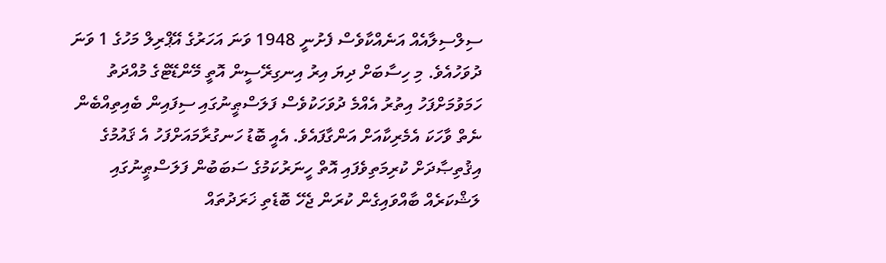ސިލްސިލާއެއް އަނެއްކާވެސް ފެށުނީ 1948 ވަނަ އަހަރުގެ އޭޕްރިލް މަހުގެ 1 ވަނަ ދުވަހުއެވެ. މި ހިސާބަށް ދިޔަ އިރު އިނގިރޭސީން އޮތީ މޭންޑޭޓްގެ މުއްދަތު ހަމަވުމަށްފަހު އިތުރު އެއްމެ ދުވަހަކުވެސް ފަލަސްޠީނުގައި ސިފައިން ބެއިތިއްބެން ނެތް ވާހަކަ އެމެރިކާއަށް އަންގާފައެވެ. އެއީ ބޮޑު ހަނގުރާމައަށްފަހު އެ ޤައުމުގެ އިޤުތިޞާދަށް ކުރިމަތިވެފައި އޮތް ހީނަރުކަމުގެ ސަބަބުން ފަލަސްޠީނުގައި ލަޝްކަރެއް ބާއްވައިގެން ކުރަން ޖެހޭ ބޮޑެތި ޚަރަދުތައް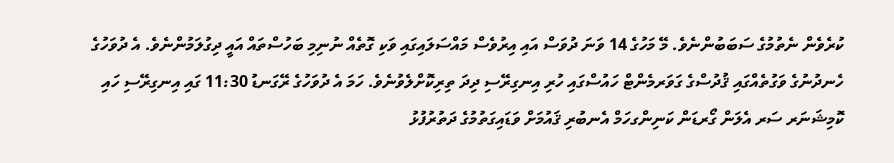ކުރެވެން ނެތުމުގެ ސަބަބުންނެވެ. މޭ މަހުގެ 14 ވަނަ ދުވަސް އައި އިރުވެސް މައްސަލައިގައި ވަކި ގޮތެއް ނުނިމި ބަހުސްތައް އައީ ދިގުލަމުންނެވެ. އެ ދުވަހުގެ ހެނދުނުގެ ވަގުތެއްގައި ޤުދުސްގެ ގަވަރމެންޓް ހައުސްގައި ހުރި އިނގިރޭސި ދިދަ ތިރިކޮށްލެވުނެވެ. ހަމަ އެ ދުވަހުގެ ރޭގަނޑު 11:30 ގައި އިނގިރޭސި ހައި ކޮމިޝަނަރ ސަރ އެލަން ގޯރޑަން ކަނިންގހަމް އެނބުރި ޤައުމަށް ވަޑައިގަތުމުގެ ދަތުރުފުޅު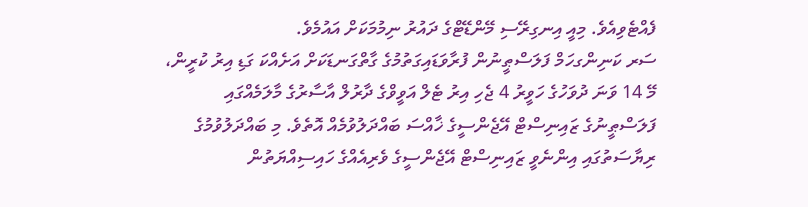ފެއްޓެވިއެވެ. މިއީ އިނގިރޭސި މޭންޑޭޓްގެ ދައުރު ނިމުމަކަށް އައުމެވެ.
ސަރ ކަނިންގހަމް ފަލަސްޠީނުން ފުރާވަޑައިގަތުމުގެ ގާތްގަނޑަކަށް އަށެއްކަ ގަޑި އިރު ކުރީން، މޭ 14 ވަނަ ދުވަހުގެ ހަވީރު 4 ޖެހި އިރު ޓެލް އަވީވްގެ ދާރުލް އާސާރުގެ މާލަމެއްގައި ފަލަސްޠީނުގެ ޒައިނިސްޓް އޭޖެންސީގެ ޚާއްސަ ބައްދަލުވުމެއް އޮތެވެ. މި ބައްދަލުވުމުގެ ރިޔާސަތުގައި އިންނެވީ ޒައިނިސްޓް އޭޖެންސީގެ ވެރިއެއްގެ ހައިސިއްޔަތުން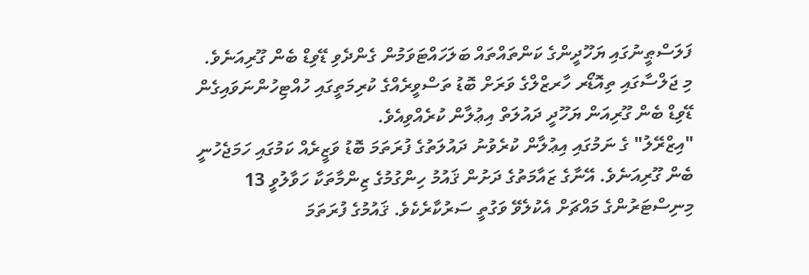ފަލަސްޠީނުގައި ޔަހޫދީންގެ ކަންތައްތައް ބަލަހައްޓަވަމުން ގެންދެވި ޑޭވިޑް ބެން ގޫރިއަނެވެ. މި ޖަލްސާގައި ތިއޮޑޯރ ހާރޒްލްގެ ވަރަށް ބޮޑު ތަސްވީރެއްގެ ކުރިމަތީގައި ހުއްޓިހުންނަވައިގެން ޑޭވިޑް ބެން ގޫރިއަން ޔަހޫދީ ދައުލަތް އިޢުލާން ކުރެއްވިއެވެ.
"އިޒްރޭލު" ގެ ނަމުގައި އިޢުލާން ކުރެވުނު ދައުލަތުގެ ފުރަތަމަ ބޮޑު ވަޒީރެއް ކަމުގައި ހަމަޖެހުނީ ބެން ގޫރިއަނެވެ. އޭނާގެ ޒައާމަތުގެ ދަށުން ޤައުމު ހިންގުމުގެ ޒިންމާތަކާ ހަވާލުވީ 13 މިނިސްޓަރުންގެ މައްޗަށް އެކުލެވޭ ވަގުތީ ސަރުކާރެކެވެ. ޤައުމުގެ ފުރަތަމަ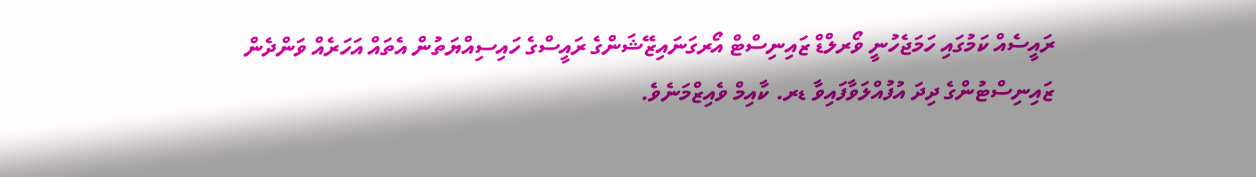ރައީސެއް ކަމުގައި ހަމަޖެހުނީ ވޯރލްޑް ޒައިނިސްޓް އޯރގަނައިޒޭޝަންގެ ރައީސްގެ ހައިސިއްޔަތުން އެތައް އަހަރެއް ވަންދެން ޒައިނިސްޓުންގެ ދިދަ އުފުއްލަވާފައިވާ ޑރ. ކާއިމް ވެއިޒްމަނެވެ.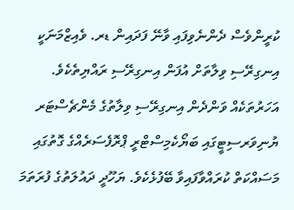ކުރީންވެސް ދެންނެވިފައި ވާނޭ ފަދައިން ޑރ. ވެއިޒްމަނަކީ އިނގިރޭސި ވިލާތަށް އުފަން އިނގިރޭސި ރައްޔިތެކެވެ. އަހަރުތަކެއް ވަންދެން އިނގިރޭސި ވިލާތުގެ މެންޗެސްޓަރ ޔުނިވަރސިޓީގައި ބަޔޯކެމިސްޓްރީ ޕްރޮފެސަރެއްގެ ގޮތުގައި މަސައްކަތް ކުރައްވާފައިވާ ބޭފުޅެކެވެ. ޔަހޫދީ ދައުލަތުގެ ފުރަތަމަ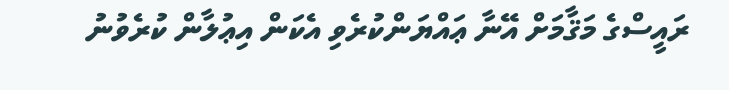ރައީސްގެ މަޤާމަށް އޭނާ ޢައްޔަންކުރެވި އެކަން އިޢުލާން ކުރެވުނު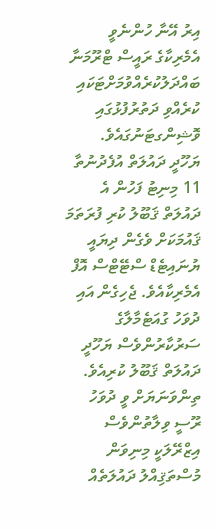އިރު އޭނާ ހުންނެވީ އެމެރިކާގެ ރައީސް ޓްރޫމަނާ ބައްދަލުކުރެއްވުމަށްޓަކައި ކުރެއްވި ދަތުރުފުޅުގައި ވޮޝިންގޓަނުގައެވެ.
ޔަހޫދީ ދައުލަތް އުފެދުނުތާ 11 މިނިޓު ފަހުން އެ ދައުލަތް ޤަބޫލު ކުރި ފުރަތަމަ ޤައުމަކަށް ވެގެން ދިޔައީ ޔުނައިޓެޑް ސްޓޭޓްސް އޮފް އެމެރިކާއެވެ. ޖެހިގެން އައި ދުވަހު ގުއަޓެމާލާގެ ސަރުކާރުންވެސް ޔަހޫދީ ދައުލަތް ޤަބޫލު ކުރިއެވެ. ތިންވަނަޔަށް ވީ ދުވަހު ރޫސީ ވިލާތުންވެސް އިޒްރޭލަކީ މިނިވަން މުސްތަޤިއްލު ދައުލަތެއް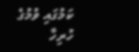ކަމުގައި ވުމުގެ ހުރިހާ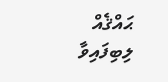ޙައްޤެއް ލިބިފައިވާ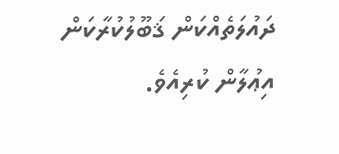ދައުލަތެއްކަން ޤަބޫލުކުރާކަން އިޢުލާން ކުރިއެވެ.